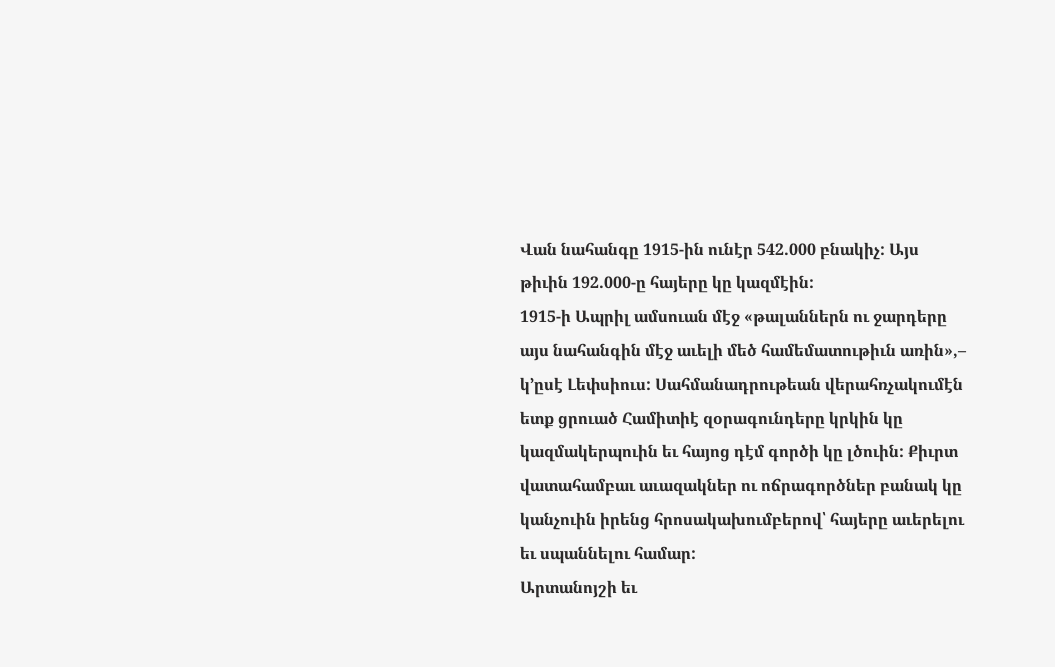Վան նահանգը 1915-ին ունէր 542.000 բնակիչ: Այս թիւին 192.000-ը հայերը կը կազմէին:
1915-ի Ապրիլ ամսուան մէջ «թալաններն ու ջարդերը այս նահանգին մէջ աւելի մեծ համեմատութիւն առին»,– կ’ըսէ Լեփսիուս: Սահմանադրութեան վերահռչակումէն ետք ցրուած Համիտիէ զօրագունդերը կրկին կը կազմակերպուին եւ հայոց դէմ գործի կը լծուին: Քիւրտ վատահամբաւ աւազակներ ու ոճրագործներ բանակ կը կանչուին իրենց հրոսակախումբերով՝ հայերը աւերելու եւ սպաննելու համար:
Արտանոյշի եւ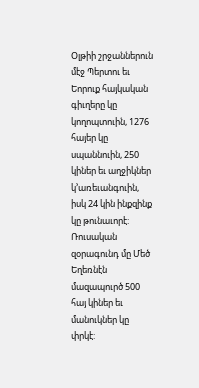Օլթիի շրջաններուն մէջ Պերտու եւ Եորուք հայկական գիւղերը կը կողոպտուին, 1276 հայեր կը սպաննուին, 250 կիներ եւ աղջիկներ կ’առեւանգուին, իսկ 24 կին ինքզինք կը թունաւորէ: Ռուսական զօրագունդ մը Մեծ Եղեռնէն մազապուրծ 500 հայ կիներ եւ մանուկներ կը փրկէ: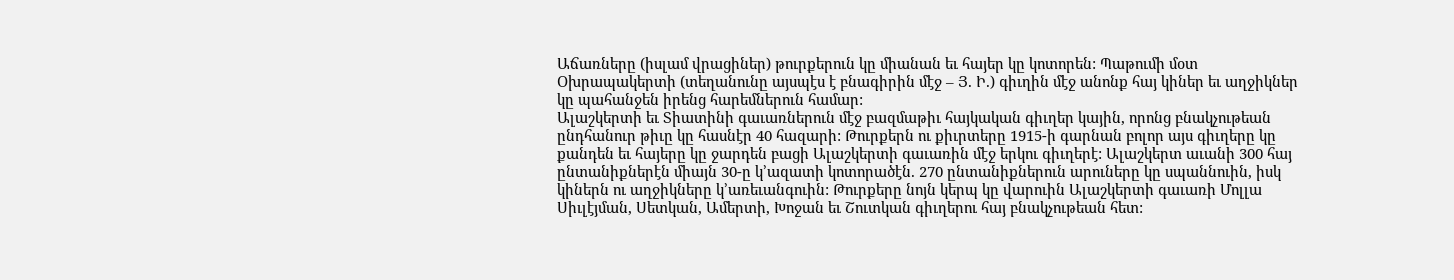Աճառները (իսլամ վրացիներ) թուրքերուն կը միանան եւ հայեր կը կոտորեն: Պաթումի մօտ Օխրապակերտի (տեղանունը այսպէս է բնագիրին մէջ – Յ. Ի.) գիւղին մէջ անոնք հայ կիներ եւ աղջիկներ կը պահանջեն իրենց հարեմներուն համար:
Ալաշկերտի եւ Տիատինի գաւառներուն մէջ բազմաթիւ հայկական գիւղեր կային, որոնց բնակչութեան ընդհանուր թիւը կը հասնէր 40 հազարի: Թուրքերն ու քիւրտերը 1915-ի գարնան բոլոր այս գիւղերը կը քանդեն եւ հայերը կը ջարդեն բացի Ալաշկերտի գաւառին մէջ երկու գիւղերէ: Ալաշկերտ աւանի 300 հայ ընտանիքներէն միայն 30-ը կ’ազատի կոտորածէն. 270 ընտանիքներուն արուները կը սպաննուին, իսկ կիներն ու աղջիկները կ’առեւանգուին: Թուրքերը նոյն կերպ կը վարուին Ալաշկերտի գաւառի Մոլլա Սիւլէյման, Սետկան, Ամերտի, Խոջան եւ Շուտկան գիւղերու հայ բնակչութեան հետ: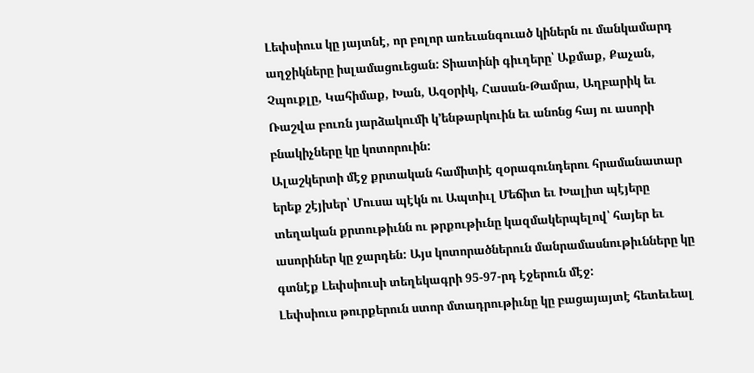Լեփսիուս կը յայտնէ, որ բոլոր առեւանգուած կիներն ու մանկամարդ աղջիկները իսլամացուեցան: Տիատինի գիւղերը՝ Աքմաք, Քաչան, Չպուքլը, Կահիմաք, Խան, Ազօրիկ, Հասան-Թամրա, Աղբարիկ եւ Ռաշվա բուռն յարձակումի կ’ենթարկուին եւ անոնց հայ ու ասորի բնակիչները կը կոտորուին:
Ալաշկերտի մէջ քրտական համիտիէ զօրագունդերու հրամանատար երեք շէյխեր՝ Մուսա պէկն ու Ապտիւլ Մեճիտ եւ Խալիտ պէյերը տեղական քրտութիւնն ու թրքութիւնը կազմակերպելով՝ հայեր եւ ասորիներ կը ջարդեն: Այս կոտորածներուն մանրամասնութիւնները կը գտնէք Լեփսիուսի տեղեկագրի 95-97-րդ էջերուն մէջ:
Լեփսիուս թուրքերուն ստոր մտադրութիւնը կը բացայայտէ հետեւեալ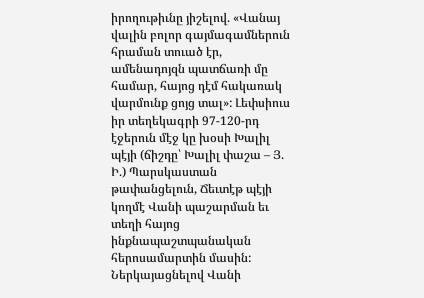իրողութիւնը յիշելով. «Վանայ վալին բոլոր գայմագամներուն հրաման տուած էր, ամենադոյզն պատճառի մը համար, հայոց դէմ հակառակ վարմունք ցոյց տալ»: Լեփսիուս իր տեղեկագրի 97-120-րդ էջերուն մէջ կը խօսի Խալիլ պէյի (ճիշդը՝ Խալիլ փաշա – Յ. Ի.) Պարսկաստան թափանցելուն, Ճեւտէթ պէյի կողմէ Վանի պաշարման եւ տեղի հայոց ինքնապաշտպանական հերոսամարտին մասին: Ներկայացնելով Վանի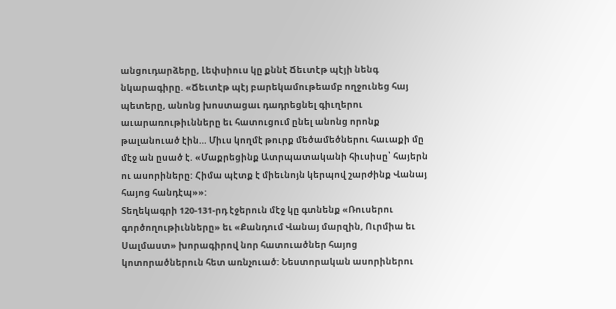անցուդարձերը, Լեփսիուս կը քննէ Ճեւտէթ պէյի նենգ նկարագիրը. «Ճեւտէթ պէյ բարեկամութեամբ ողջունեց հայ պետերը, անոնց խոստացաւ դադրեցնել գիւղերու աւարառութիւնները եւ հատուցում ընել անոնց որոնք թալանուած էին… Միւս կողմէ թուրք մեծամեծներու հաւաքի մը մէջ ան ըսած է. «Մաքրեցինք Ատրպատականի հիւսիսը՝ հայերն ու ասորիները: Հիմա պէտք է միեւնոյն կերպով շարժինք Վանայ հայոց հանդէպ»»:
Տեղեկագրի 120-131-րդ էջերուն մէջ կը գտնենք «Ռուսերու գործողութիւնները» եւ «Քանդում Վանայ մարզին, Ուրմիա եւ Սալմաստ» խորագիրով նոր հատուածներ հայոց կոտորածներուն հետ առնչուած: Նեստորական ասորիներու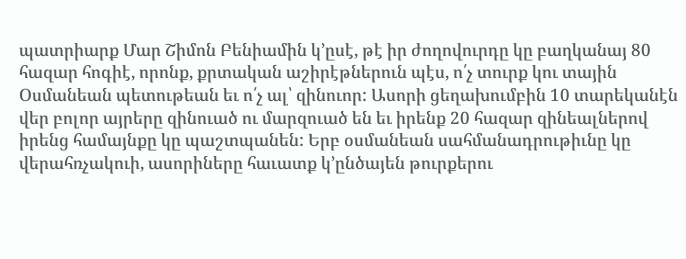պատրիարք Մար Շիմոն Բենիամին կ’ըսէ, թէ իր ժողովուրդը կը բաղկանայ 80 հազար հոգիէ, որոնք, քրտական աշիրէթներուն պէս, ո՛չ տուրք կու տային Օսմանեան պետութեան եւ ո՛չ ալ՝ զինուոր: Ասորի ցեղախումբին 10 տարեկանէն վեր բոլոր այրերը զինուած ու մարզուած են եւ իրենք 20 հազար զինեալներով իրենց համայնքը կը պաշտպանեն: Երբ օսմանեան սահմանադրութիւնը կը վերահռչակուի, ասորիները հաւատք կ’ընծայեն թուրքերու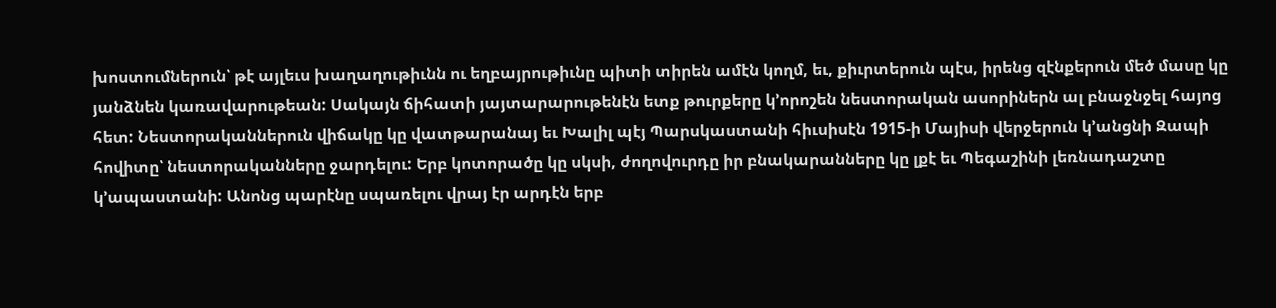խոստումներուն՝ թէ այլեւս խաղաղութիւնն ու եղբայրութիւնը պիտի տիրեն ամէն կողմ, եւ, քիւրտերուն պէս, իրենց զէնքերուն մեծ մասը կը յանձնեն կառավարութեան: Սակայն ճիհատի յայտարարութենէն ետք թուրքերը կ’որոշեն նեստորական ասորիներն ալ բնաջնջել հայոց հետ: Նեստորականներուն վիճակը կը վատթարանայ եւ Խալիլ պէյ Պարսկաստանի հիւսիսէն 1915-ի Մայիսի վերջերուն կ’անցնի Զապի հովիտը՝ նեստորականները ջարդելու: Երբ կոտորածը կը սկսի, ժողովուրդը իր բնակարանները կը լքէ եւ Պեգաշինի լեռնադաշտը կ’ապաստանի: Անոնց պարէնը սպառելու վրայ էր արդէն երբ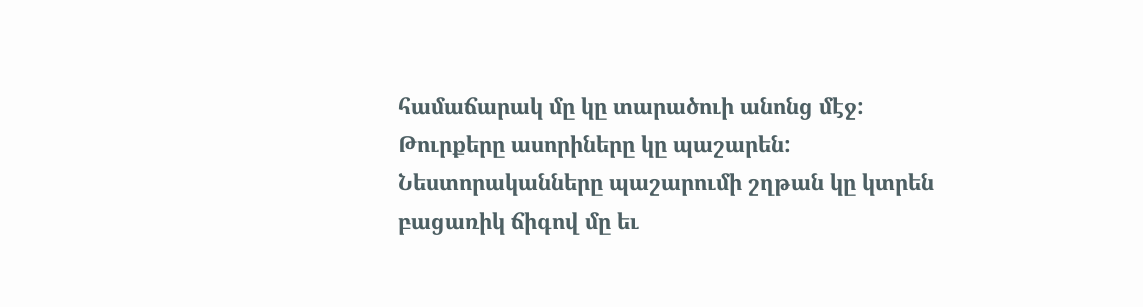համաճարակ մը կը տարածուի անոնց մէջ: Թուրքերը ասորիները կը պաշարեն: Նեստորականները պաշարումի շղթան կը կտրեն բացառիկ ճիգով մը եւ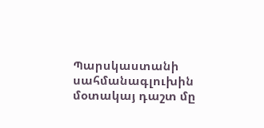Պարսկաստանի սահմանագլուխին մօտակայ դաշտ մը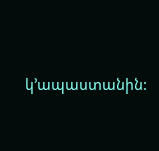կ’ապաստանին: